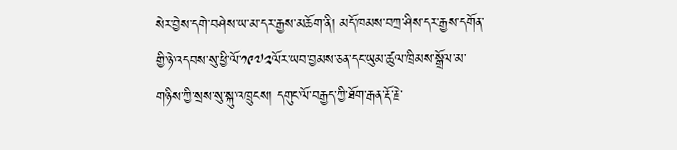སེར་བྱེས་དགེ་བཤེས་ཡ་མ་དར་རྒྱས་མཆོག་ནི། མདོ་ཁམས་བཀྲ་ཤིས་དར་རྒྱས་དགོན་གྱི་ཉེ་འདབས་སུ་ཕྱི་ལོ་༡༩༧༢ལོར་ཡབ་བྱམས་ཅན་དང་ཡུམ་ཚུལ་ཁྲིམས་སྒྲོལ་མ་གཉིས་ཀྱི་སྲས་སུ་སྐུ་འཁྲུངས། དགུང་ལོ་བརྒྱད་ཀྱི་ཐོག་རྒན་རྡོ་རྗེ་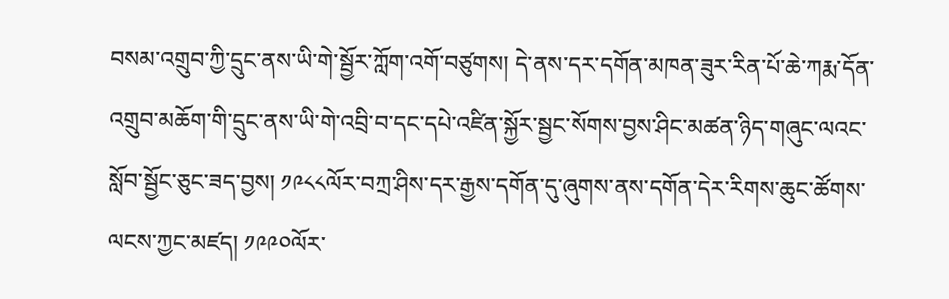བསམ་འགྲུབ་ཀྱི་དྲུང་ནས་ཡི་གེ་སྦྱོར་ཀློག་འགོ་བཙུགས། དེ་ནས་དར་དགོན་མཁན་ཟུར་རིན་པོ་ཆེ་ཀརྨ་དོན་འགྲུབ་མཆོག་གི་དྲུང་ནས་ཡི་གེ་འབྲི་བ་དང་དཔེ་འཛིན་སྐྱོར་སྦྱང་སོགས་བྱས་ཤིང་མཚན་ཉིད་གཞུང་ལའང་སློབ་སྦྱོང་ཅུང་ཟད་བྱས། ༡༩༨༨ལོར་བཀྲ་ཤིས་དར་རྒྱས་དགོན་དུ་ཞུགས་ནས་དགོན་དེར་རིགས་ཆུང་ཚོགས་ལངས་ཀྱང་མཛད། ༡༩༩༠ལོར་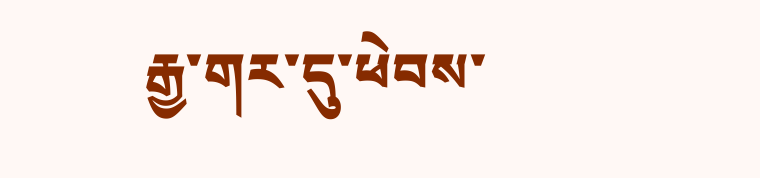རྒྱ་གར་དུ་ཕེབས་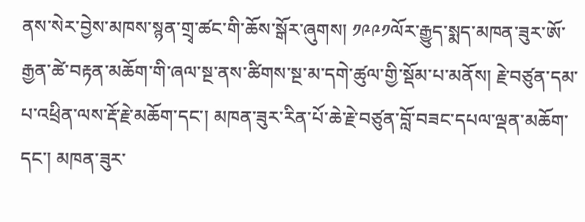ནས་སེར་བྱེས་མཁས་སྙན་གྲྭ་ཚང་གི་ཆོས་སྒོར་ཞུགས། ༡༩༩༡ལོར་རྒྱུད་སྨད་མཁན་ཟུར་ཨོ་རྒྱན་ཚེ་བརྟན་མཆོག་གི་ཞལ་སྔ་ནས་ཚིགས་སྔ་མ་དགེ་ཚུལ་གྱི་སྡོམ་པ་མནོས། རྗེ་བཙུན་དམ་པ་འཕྲིན་ལས་རྡོ་རྗེ་མཆོག་དང་། མཁན་ཟུར་རིན་པོ་ཆེ་རྗེ་བཙུན་བློ་བཟང་དཔལ་ལྡན་མཆོག་དང་། མཁན་ཟུར་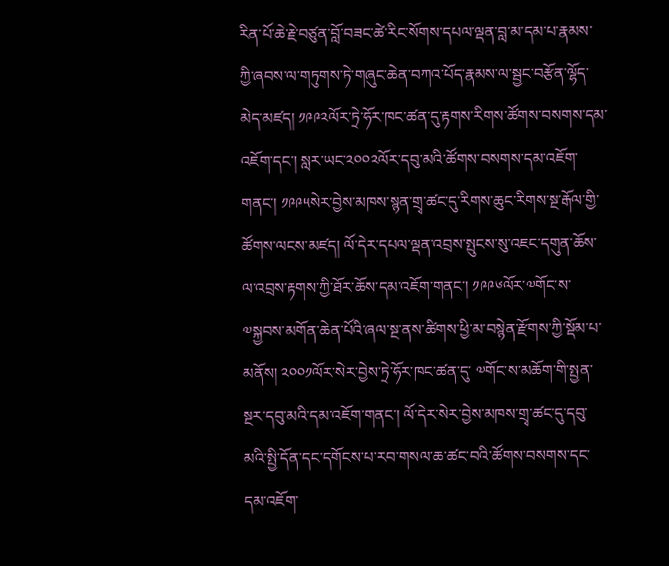རིན་པོ་ཆེ་རྗེ་བཙུན་བློ་བཟང་ཚེ་རིང་སོགས་དཔལ་ལྡན་བླ་མ་དམ་པ་རྣམས་ཀྱི་ཞབས་ལ་གཏུགས་ཏེ་གཞུང་ཆེན་བཀའ་པོད་རྣམས་ལ་སྦྱང་བརྩོན་ལྷོད་མེད་མཛད། ༡༩༩༢ལོར་ཏྲེ་ཧོར་ཁང་ཚན་དུ་རྟགས་རིགས་ཚོགས་བསགས་དམ་འཇོག་དང་། སླར་ཡང་༢༠༠༢ལོར་དབུ་མའི་ཚོགས་བསགས་དམ་འཇོག་གནང་། ༡༩༩༥སེར་བྱེས་མཁས་སྙན་གྲྭ་ཚང་དུ་རིགས་ཆུང་རིགས་སྔ་རྒོལ་གྱི་ཚོགས་ལངས་མཛད། ལོ་དེར་དཔལ་ལྡན་འབྲས་སྤུངས་སུ་འཇང་དགུན་ཆོས་ལ་འབྲས་རྟགས་ཀྱི་ཐོར་ཆོས་དམ་འཇོག་གནང་། ༡༩༩༦ལོར་༧གོང་ས་༧སྐྱབས་མགོན་ཆེན་པོའི་ཞལ་སྔ་ནས་ཚིགས་ཕྱི་མ་བསྙེན་རྫོགས་ཀྱི་སྡོམ་པ་མནོས། ༢༠༠༡ལོར་སེར་བྱེས་ཏྲེ་ཧོར་ཁང་ཚན་དུ་ ༧གོང་ས་མཆོག་གི་སྤྱན་སྔར་དབུ་མའི་དམ་འཇོག་གནང་། ལོ་དེར་སེར་བྱེས་མཁས་གྲྭ་ཚང་དུ་དབུ་མའི་སྤྱི་དོན་དང་དགོངས་པ་རབ་གསལ་ཆ་ཚང་བའི་ཚོགས་བསགས་དང་དམ་འཇོག་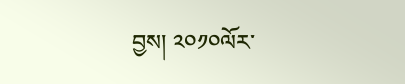བྱས། ༢༠༡༠ལོར་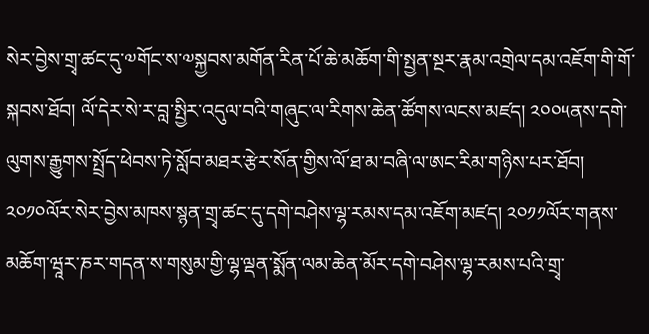སེར་བྱེས་གྲྭ་ཚང་དུ་༧གོང་ས་༧སྐྱབས་མགོན་རིན་པོ་ཆེ་མཆོག་གི་སྤྱན་སྔར་རྣམ་འགྲེལ་དམ་འཇོག་གི་གོ་སྐབས་ཐོབ། ལོ་དེར་སེ་ར་བླ་སྤྱིར་འདུལ་བའི་གཞུང་ལ་རིགས་ཆེན་ཚོགས་ལངས་མཛད། ༢༠༠༥ནས་དགེ་ལུགས་རྒྱུགས་སྤྲོད་ཕེབས་ཏེ་སློབ་མཐར་རྩེར་སོན་གྱིས་ལོ་ཐ་མ་བཞི་ལ་ཨང་རིམ་གཉིས་པར་ཐོབ། ༢༠༡༠ལོར་སེར་བྱེས་མཁས་སྙན་གྲྭ་ཚང་དུ་དགེ་བཤེས་ལྷ་རམས་དམ་འཇོག་མཛད། ༢༠༡༡ལོར་གནས་མཆོག་ཝཱར་ཎར་གདན་ས་གསུམ་གྱི་ལྷ་ལྡན་སྨོན་ལམ་ཆེན་མོར་དགེ་བཤེས་ལྷ་རམས་པའི་གྲྭ་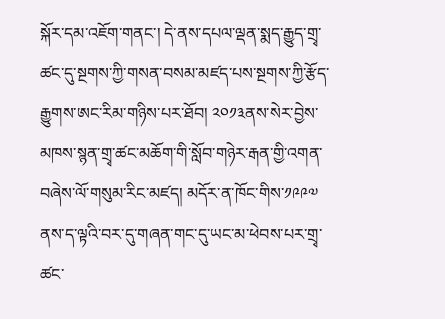སྐོར་དམ་འཇོག་གནང་། དེ་ནས་དཔལ་ལྡན་སྨད་རྒྱུད་གྲྭ་ཚང་དུ་སྔགས་ཀྱི་གསན་བསམ་མཛད་པས་སྔགས་ཀྱི་རྩོད་རྒྱུགས་ཨང་རིམ་གཉིས་པར་ཐོབ། ༢༠༡༣ནས་སེར་བྱེས་མཁས་སྙན་གྲྭ་ཚང་མཆོག་གི་སློབ་གཉེར་རྒན་གྱི་འགན་བཞེས་ལོ་གསུམ་རིང་མཛད། མདོར་ན་ཁོང་གིས་༡༩༩༧ ནས་ད་ལྟའི་བར་དུ་གཞན་གང་དུ་ཡང་མ་ཕེབས་པར་གྲྭ་ཚང་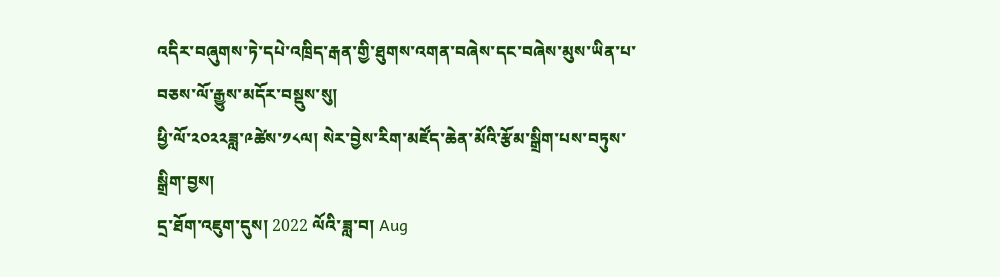འདིར་བཞུགས་ཏེ་དཔེ་འཁྲིད་རྒན་གྱི་ཐུགས་འགན་བཞེས་དང་བཞེས་མུས་ཡིན་པ་བཅས་ལོ་རྒྱུས་མདོར་བསྡུས་སུ།
ཕྱི་ལོ་༢༠༢༢ཟླ་༩ཚེས་༡༨ལ། སེར་བྱེས་རིག་མཛོད་ཆེན་མོའི་རྩོམ་སྒྲིག་པས་བཏུས་སྒྲིག་བྱས།
དྲ་ཐོག་འཇུག་དུས། 2022 ལོའི་ཟླ་བ། Aug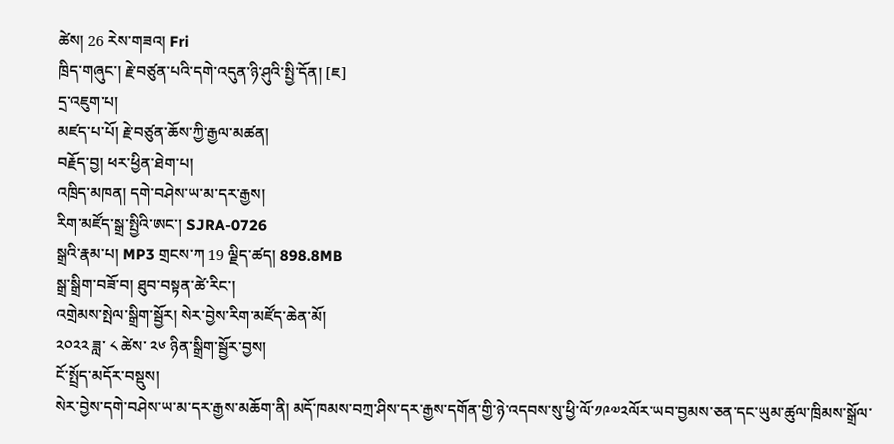ཚེས། 26 རེས་གཟའ། Fri
ཁྲིད་གཞུང་། རྗེ་བཙུན་པའི་དགེ་འདུན་ཉི་ཤུའི་སྤྱི་དོན། [ཇ]
དྲ་འཇུག་པ།
མཛད་པ་པོ། རྗེ་བཙུན་ཆོས་ཀྱི་རྒྱལ་མཚན།
བརྗོད་བྱ། ཕར་ཕྱིན་ཐེག་པ།
འཁྲིད་མཁན། དགེ་བཤེས་ཡ་མ་དར་རྒྱས།
རིག་མཛོད་སྒྲ་སྤྱིའི་ཨང་། SJRA-0726
སྒྲའི་རྣམ་པ། MP3 གྲངས་ཀ 19 ལྗིད་ཚད། 898.8MB
སྒྲ་སྒྲིག་བཟོ་བ། ཐུབ་བསྟན་ཚེ་རིང་།
འགྲེམས་སྤེལ་སྒྲིག་སྦྱོར། སེར་བྱེས་རིག་མཛོད་ཆེན་མོ།
༢༠༢༢ ཟླ་ ༨ ཚེས་ ༢༦ ཉིན་སྒྲིག་སྦྱོར་བྱས།
ངོ་སྤྲོད་མདོར་བསྡུས།
སེར་བྱེས་དགེ་བཤེས་ཡ་མ་དར་རྒྱས་མཆོག་ནི། མདོ་ཁམས་བཀྲ་ཤིས་དར་རྒྱས་དགོན་གྱི་ཉེ་འདབས་སུ་ཕྱི་ལོ་༡༩༧༢ལོར་ཡབ་བྱམས་ཅན་དང་ཡུམ་ཚུལ་ཁྲིམས་སྒྲོལ་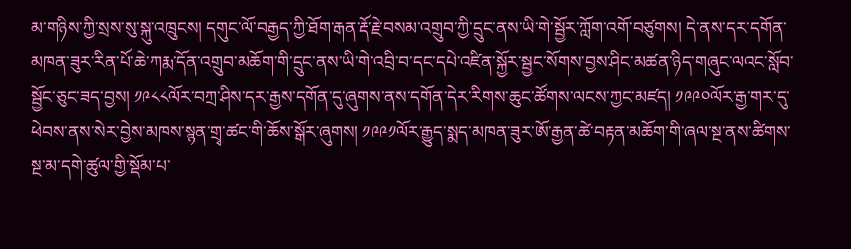མ་གཉིས་ཀྱི་སྲས་སུ་སྐུ་འཁྲུངས། དགུང་ལོ་བརྒྱད་ཀྱི་ཐོག་རྒན་རྡོ་རྗེ་བསམ་འགྲུབ་ཀྱི་དྲུང་ནས་ཡི་གེ་སྦྱོར་ཀློག་འགོ་བཙུགས། དེ་ནས་དར་དགོན་མཁན་ཟུར་རིན་པོ་ཆེ་ཀརྨ་དོན་འགྲུབ་མཆོག་གི་དྲུང་ནས་ཡི་གེ་འབྲི་བ་དང་དཔེ་འཛིན་སྐྱོར་སྦྱང་སོགས་བྱས་ཤིང་མཚན་ཉིད་གཞུང་ལའང་སློབ་སྦྱོང་ཅུང་ཟད་བྱས། ༡༩༨༨ལོར་བཀྲ་ཤིས་དར་རྒྱས་དགོན་དུ་ཞུགས་ནས་དགོན་དེར་རིགས་ཆུང་ཚོགས་ལངས་ཀྱང་མཛད། ༡༩༩༠ལོར་རྒྱ་གར་དུ་ཕེབས་ནས་སེར་བྱེས་མཁས་སྙན་གྲྭ་ཚང་གི་ཆོས་སྒོར་ཞུགས། ༡༩༩༡ལོར་རྒྱུད་སྨད་མཁན་ཟུར་ཨོ་རྒྱན་ཚེ་བརྟན་མཆོག་གི་ཞལ་སྔ་ནས་ཚིགས་སྔ་མ་དགེ་ཚུལ་གྱི་སྡོམ་པ་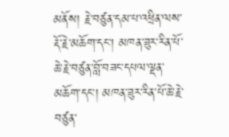མནོས། རྗེ་བཙུན་དམ་པ་འཕྲིན་ལས་རྡོ་རྗེ་མཆོག་དང་། མཁན་ཟུར་རིན་པོ་ཆེ་རྗེ་བཙུན་བློ་བཟང་དཔལ་ལྡན་མཆོག་དང་། མཁན་ཟུར་རིན་པོ་ཆེ་རྗེ་བཙུན་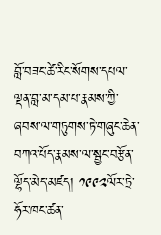བློ་བཟང་ཚེ་རིང་སོགས་དཔལ་ལྡན་བླ་མ་དམ་པ་རྣམས་ཀྱི་ཞབས་ལ་གཏུགས་ཏེ་གཞུང་ཆེན་བཀའ་པོད་རྣམས་ལ་སྦྱང་བརྩོན་ལྷོད་མེད་མཛད། ༡༩༩༢ལོར་ཏྲེ་ཧོར་ཁང་ཚན་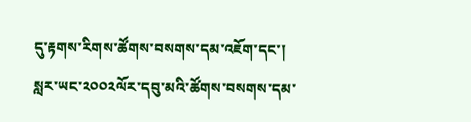དུ་རྟགས་རིགས་ཚོགས་བསགས་དམ་འཇོག་དང་། སླར་ཡང་༢༠༠༢ལོར་དབུ་མའི་ཚོགས་བསགས་དམ་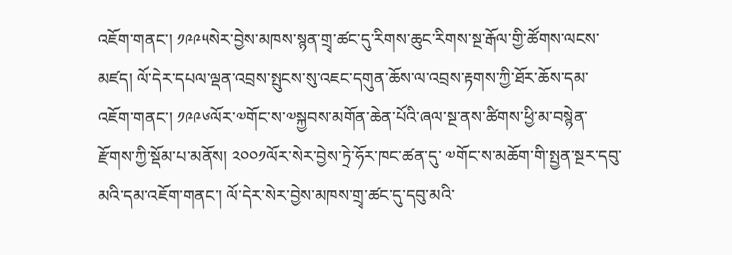འཇོག་གནང་། ༡༩༩༥སེར་བྱེས་མཁས་སྙན་གྲྭ་ཚང་དུ་རིགས་ཆུང་རིགས་སྔ་རྒོལ་གྱི་ཚོགས་ལངས་མཛད། ལོ་དེར་དཔལ་ལྡན་འབྲས་སྤུངས་སུ་འཇང་དགུན་ཆོས་ལ་འབྲས་རྟགས་ཀྱི་ཐོར་ཆོས་དམ་འཇོག་གནང་། ༡༩༩༦ལོར་༧གོང་ས་༧སྐྱབས་མགོན་ཆེན་པོའི་ཞལ་སྔ་ནས་ཚིགས་ཕྱི་མ་བསྙེན་རྫོགས་ཀྱི་སྡོམ་པ་མནོས། ༢༠༠༡ལོར་སེར་བྱེས་ཏྲེ་ཧོར་ཁང་ཚན་དུ་ ༧གོང་ས་མཆོག་གི་སྤྱན་སྔར་དབུ་མའི་དམ་འཇོག་གནང་། ལོ་དེར་སེར་བྱེས་མཁས་གྲྭ་ཚང་དུ་དབུ་མའི་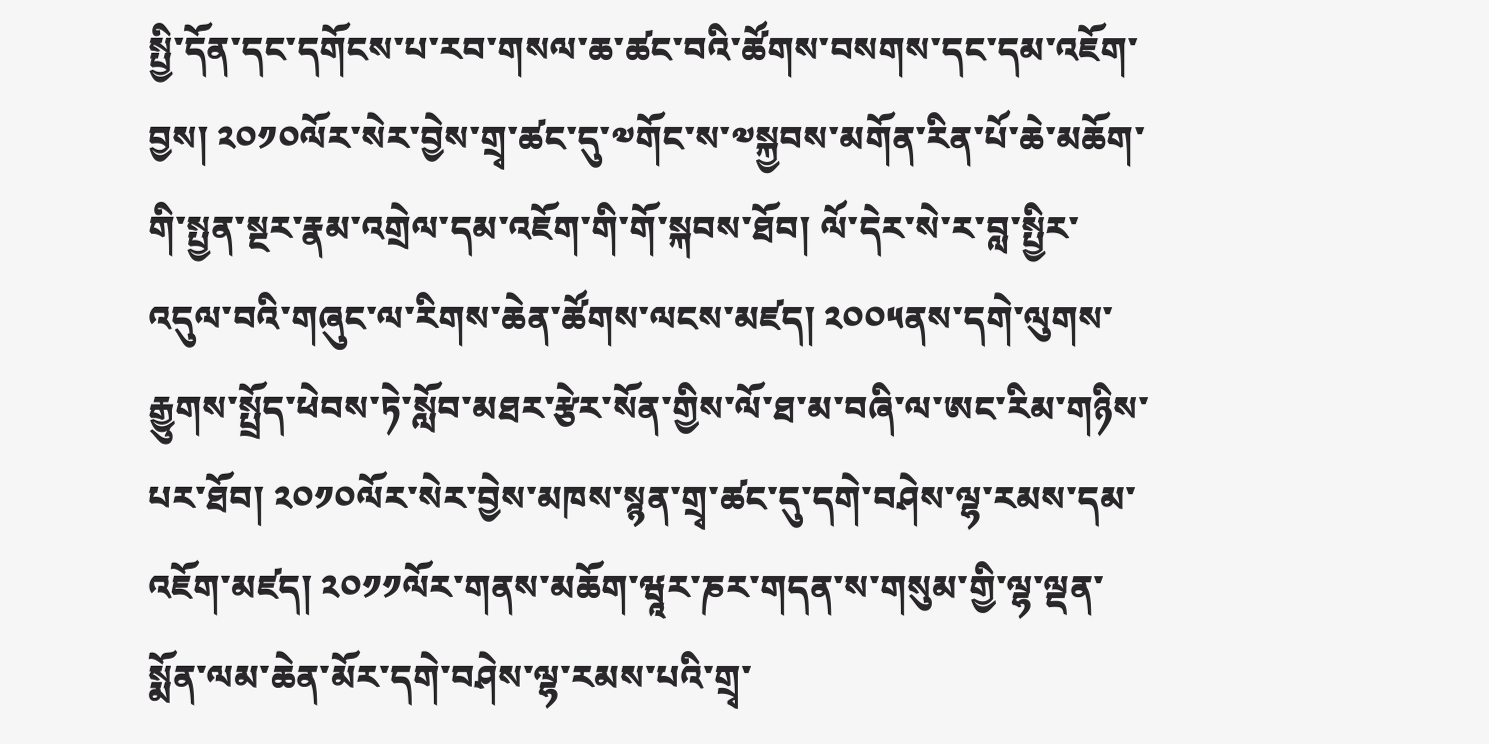སྤྱི་དོན་དང་དགོངས་པ་རབ་གསལ་ཆ་ཚང་བའི་ཚོགས་བསགས་དང་དམ་འཇོག་བྱས། ༢༠༡༠ལོར་སེར་བྱེས་གྲྭ་ཚང་དུ་༧གོང་ས་༧སྐྱབས་མགོན་རིན་པོ་ཆེ་མཆོག་གི་སྤྱན་སྔར་རྣམ་འགྲེལ་དམ་འཇོག་གི་གོ་སྐབས་ཐོབ། ལོ་དེར་སེ་ར་བླ་སྤྱིར་འདུལ་བའི་གཞུང་ལ་རིགས་ཆེན་ཚོགས་ལངས་མཛད། ༢༠༠༥ནས་དགེ་ལུགས་རྒྱུགས་སྤྲོད་ཕེབས་ཏེ་སློབ་མཐར་རྩེར་སོན་གྱིས་ལོ་ཐ་མ་བཞི་ལ་ཨང་རིམ་གཉིས་པར་ཐོབ། ༢༠༡༠ལོར་སེར་བྱེས་མཁས་སྙན་གྲྭ་ཚང་དུ་དགེ་བཤེས་ལྷ་རམས་དམ་འཇོག་མཛད། ༢༠༡༡ལོར་གནས་མཆོག་ཝཱར་ཎར་གདན་ས་གསུམ་གྱི་ལྷ་ལྡན་སྨོན་ལམ་ཆེན་མོར་དགེ་བཤེས་ལྷ་རམས་པའི་གྲྭ་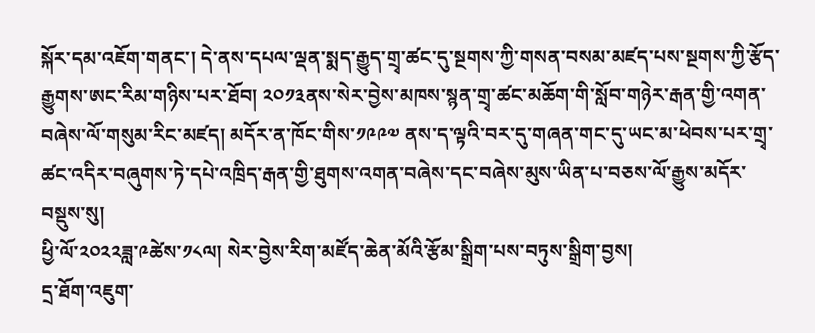སྐོར་དམ་འཇོག་གནང་། དེ་ནས་དཔལ་ལྡན་སྨད་རྒྱུད་གྲྭ་ཚང་དུ་སྔགས་ཀྱི་གསན་བསམ་མཛད་པས་སྔགས་ཀྱི་རྩོད་རྒྱུགས་ཨང་རིམ་གཉིས་པར་ཐོབ། ༢༠༡༣ནས་སེར་བྱེས་མཁས་སྙན་གྲྭ་ཚང་མཆོག་གི་སློབ་གཉེར་རྒན་གྱི་འགན་བཞེས་ལོ་གསུམ་རིང་མཛད། མདོར་ན་ཁོང་གིས་༡༩༩༧ ནས་ད་ལྟའི་བར་དུ་གཞན་གང་དུ་ཡང་མ་ཕེབས་པར་གྲྭ་ཚང་འདིར་བཞུགས་ཏེ་དཔེ་འཁྲིད་རྒན་གྱི་ཐུགས་འགན་བཞེས་དང་བཞེས་མུས་ཡིན་པ་བཅས་ལོ་རྒྱུས་མདོར་བསྡུས་སུ།
ཕྱི་ལོ་༢༠༢༢ཟླ་༩ཚེས་༡༨ལ། སེར་བྱེས་རིག་མཛོད་ཆེན་མོའི་རྩོམ་སྒྲིག་པས་བཏུས་སྒྲིག་བྱས།
དྲ་ཐོག་འཇུག་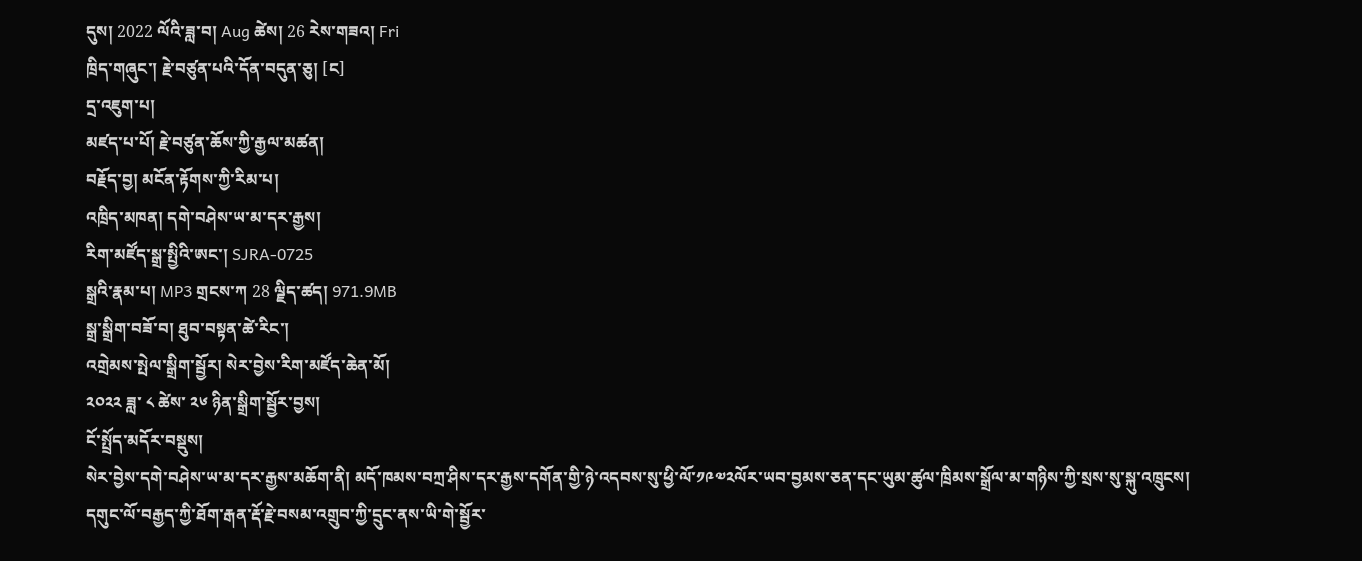དུས། 2022 ལོའི་ཟླ་བ། Aug ཚེས། 26 རེས་གཟའ། Fri
ཁྲིད་གཞུང་། རྗེ་བཙུན་པའི་དོན་བདུན་ཅུ། [ང]
དྲ་འཇུག་པ།
མཛད་པ་པོ། རྗེ་བཙུན་ཆོས་ཀྱི་རྒྱལ་མཚན།
བརྗོད་བྱ། མངོན་རྟོགས་ཀྱི་རིམ་པ།
འཁྲིད་མཁན། དགེ་བཤེས་ཡ་མ་དར་རྒྱས།
རིག་མཛོད་སྒྲ་སྤྱིའི་ཨང་། SJRA-0725
སྒྲའི་རྣམ་པ། MP3 གྲངས་ཀ 28 ལྗིད་ཚད། 971.9MB
སྒྲ་སྒྲིག་བཟོ་བ། ཐུབ་བསྟན་ཚེ་རིང་།
འགྲེམས་སྤེལ་སྒྲིག་སྦྱོར། སེར་བྱེས་རིག་མཛོད་ཆེན་མོ།
༢༠༢༢ ཟླ་ ༨ ཚེས་ ༢༦ ཉིན་སྒྲིག་སྦྱོར་བྱས།
ངོ་སྤྲོད་མདོར་བསྡུས།
སེར་བྱེས་དགེ་བཤེས་ཡ་མ་དར་རྒྱས་མཆོག་ནི། མདོ་ཁམས་བཀྲ་ཤིས་དར་རྒྱས་དགོན་གྱི་ཉེ་འདབས་སུ་ཕྱི་ལོ་༡༩༧༢ལོར་ཡབ་བྱམས་ཅན་དང་ཡུམ་ཚུལ་ཁྲིམས་སྒྲོལ་མ་གཉིས་ཀྱི་སྲས་སུ་སྐུ་འཁྲུངས། དགུང་ལོ་བརྒྱད་ཀྱི་ཐོག་རྒན་རྡོ་རྗེ་བསམ་འགྲུབ་ཀྱི་དྲུང་ནས་ཡི་གེ་སྦྱོར་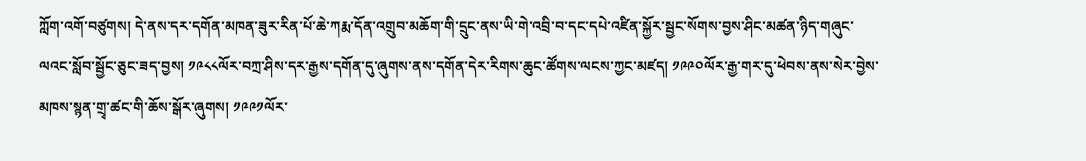ཀློག་འགོ་བཙུགས། དེ་ནས་དར་དགོན་མཁན་ཟུར་རིན་པོ་ཆེ་ཀརྨ་དོན་འགྲུབ་མཆོག་གི་དྲུང་ནས་ཡི་གེ་འབྲི་བ་དང་དཔེ་འཛིན་སྐྱོར་སྦྱང་སོགས་བྱས་ཤིང་མཚན་ཉིད་གཞུང་ལའང་སློབ་སྦྱོང་ཅུང་ཟད་བྱས། ༡༩༨༨ལོར་བཀྲ་ཤིས་དར་རྒྱས་དགོན་དུ་ཞུགས་ནས་དགོན་དེར་རིགས་ཆུང་ཚོགས་ལངས་ཀྱང་མཛད། ༡༩༩༠ལོར་རྒྱ་གར་དུ་ཕེབས་ནས་སེར་བྱེས་མཁས་སྙན་གྲྭ་ཚང་གི་ཆོས་སྒོར་ཞུགས། ༡༩༩༡ལོར་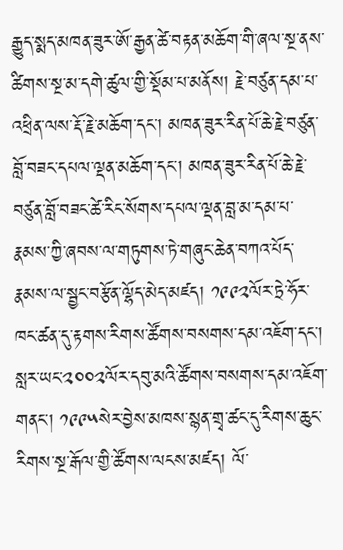རྒྱུད་སྨད་མཁན་ཟུར་ཨོ་རྒྱན་ཚེ་བརྟན་མཆོག་གི་ཞལ་སྔ་ནས་ཚིགས་སྔ་མ་དགེ་ཚུལ་གྱི་སྡོམ་པ་མནོས། རྗེ་བཙུན་དམ་པ་འཕྲིན་ལས་རྡོ་རྗེ་མཆོག་དང་། མཁན་ཟུར་རིན་པོ་ཆེ་རྗེ་བཙུན་བློ་བཟང་དཔལ་ལྡན་མཆོག་དང་། མཁན་ཟུར་རིན་པོ་ཆེ་རྗེ་བཙུན་བློ་བཟང་ཚེ་རིང་སོགས་དཔལ་ལྡན་བླ་མ་དམ་པ་རྣམས་ཀྱི་ཞབས་ལ་གཏུགས་ཏེ་གཞུང་ཆེན་བཀའ་པོད་རྣམས་ལ་སྦྱང་བརྩོན་ལྷོད་མེད་མཛད། ༡༩༩༢ལོར་ཏྲེ་ཧོར་ཁང་ཚན་དུ་རྟགས་རིགས་ཚོགས་བསགས་དམ་འཇོག་དང་། སླར་ཡང་༢༠༠༢ལོར་དབུ་མའི་ཚོགས་བསགས་དམ་འཇོག་གནང་། ༡༩༩༥སེར་བྱེས་མཁས་སྙན་གྲྭ་ཚང་དུ་རིགས་ཆུང་རིགས་སྔ་རྒོལ་གྱི་ཚོགས་ལངས་མཛད། ལོ་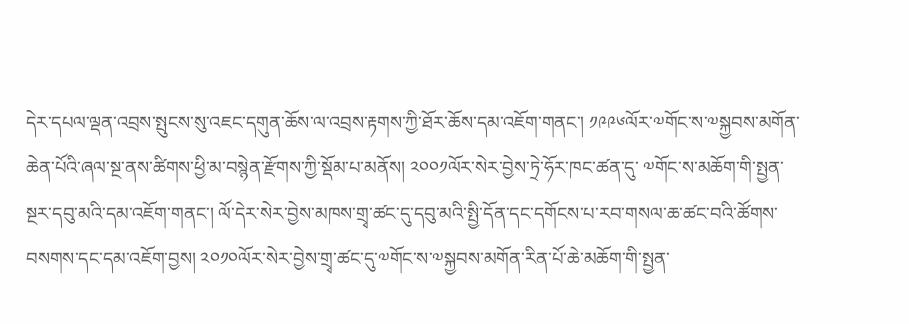དེར་དཔལ་ལྡན་འབྲས་སྤུངས་སུ་འཇང་དགུན་ཆོས་ལ་འབྲས་རྟགས་ཀྱི་ཐོར་ཆོས་དམ་འཇོག་གནང་། ༡༩༩༦ལོར་༧གོང་ས་༧སྐྱབས་མགོན་ཆེན་པོའི་ཞལ་སྔ་ནས་ཚིགས་ཕྱི་མ་བསྙེན་རྫོགས་ཀྱི་སྡོམ་པ་མནོས། ༢༠༠༡ལོར་སེར་བྱེས་ཏྲེ་ཧོར་ཁང་ཚན་དུ་ ༧གོང་ས་མཆོག་གི་སྤྱན་སྔར་དབུ་མའི་དམ་འཇོག་གནང་། ལོ་དེར་སེར་བྱེས་མཁས་གྲྭ་ཚང་དུ་དབུ་མའི་སྤྱི་དོན་དང་དགོངས་པ་རབ་གསལ་ཆ་ཚང་བའི་ཚོགས་བསགས་དང་དམ་འཇོག་བྱས། ༢༠༡༠ལོར་སེར་བྱེས་གྲྭ་ཚང་དུ་༧གོང་ས་༧སྐྱབས་མགོན་རིན་པོ་ཆེ་མཆོག་གི་སྤྱན་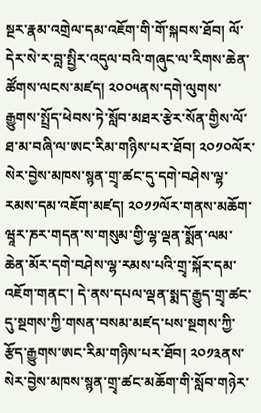སྔར་རྣམ་འགྲེལ་དམ་འཇོག་གི་གོ་སྐབས་ཐོབ། ལོ་དེར་སེ་ར་བླ་སྤྱིར་འདུལ་བའི་གཞུང་ལ་རིགས་ཆེན་ཚོགས་ལངས་མཛད། ༢༠༠༥ནས་དགེ་ལུགས་རྒྱུགས་སྤྲོད་ཕེབས་ཏེ་སློབ་མཐར་རྩེར་སོན་གྱིས་ལོ་ཐ་མ་བཞི་ལ་ཨང་རིམ་གཉིས་པར་ཐོབ། ༢༠༡༠ལོར་སེར་བྱེས་མཁས་སྙན་གྲྭ་ཚང་དུ་དགེ་བཤེས་ལྷ་རམས་དམ་འཇོག་མཛད། ༢༠༡༡ལོར་གནས་མཆོག་ཝཱར་ཎར་གདན་ས་གསུམ་གྱི་ལྷ་ལྡན་སྨོན་ལམ་ཆེན་མོར་དགེ་བཤེས་ལྷ་རམས་པའི་གྲྭ་སྐོར་དམ་འཇོག་གནང་། དེ་ནས་དཔལ་ལྡན་སྨད་རྒྱུད་གྲྭ་ཚང་དུ་སྔགས་ཀྱི་གསན་བསམ་མཛད་པས་སྔགས་ཀྱི་རྩོད་རྒྱུགས་ཨང་རིམ་གཉིས་པར་ཐོབ། ༢༠༡༣ནས་སེར་བྱེས་མཁས་སྙན་གྲྭ་ཚང་མཆོག་གི་སློབ་གཉེར་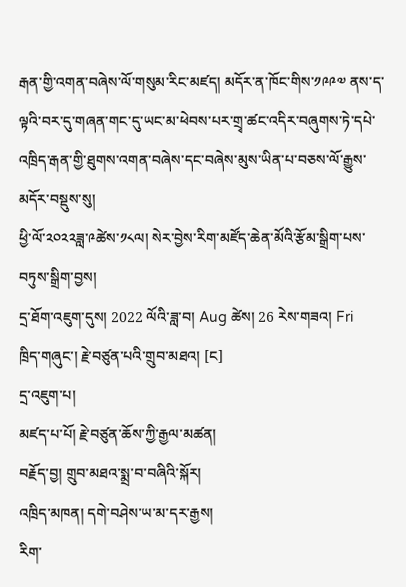རྒན་གྱི་འགན་བཞེས་ལོ་གསུམ་རིང་མཛད། མདོར་ན་ཁོང་གིས་༡༩༩༧ ནས་ད་ལྟའི་བར་དུ་གཞན་གང་དུ་ཡང་མ་ཕེབས་པར་གྲྭ་ཚང་འདིར་བཞུགས་ཏེ་དཔེ་འཁྲིད་རྒན་གྱི་ཐུགས་འགན་བཞེས་དང་བཞེས་མུས་ཡིན་པ་བཅས་ལོ་རྒྱུས་མདོར་བསྡུས་སུ།
ཕྱི་ལོ་༢༠༢༢ཟླ་༩ཚེས་༡༨ལ། སེར་བྱེས་རིག་མཛོད་ཆེན་མོའི་རྩོམ་སྒྲིག་པས་བཏུས་སྒྲིག་བྱས།
དྲ་ཐོག་འཇུག་དུས། 2022 ལོའི་ཟླ་བ། Aug ཚེས། 26 རེས་གཟའ། Fri
ཁྲིད་གཞུང་། རྗེ་བཙུན་པའི་གྲུབ་མཐའ། [ང]
དྲ་འཇུག་པ།
མཛད་པ་པོ། རྗེ་བཙུན་ཆོས་ཀྱི་རྒྱལ་མཚན།
བརྗོད་བྱ། གྲུབ་མཐའ་སྨྲ་བ་བཞིའི་སྐོར།
འཁྲིད་མཁན། དགེ་བཤེས་ཡ་མ་དར་རྒྱས།
རིག་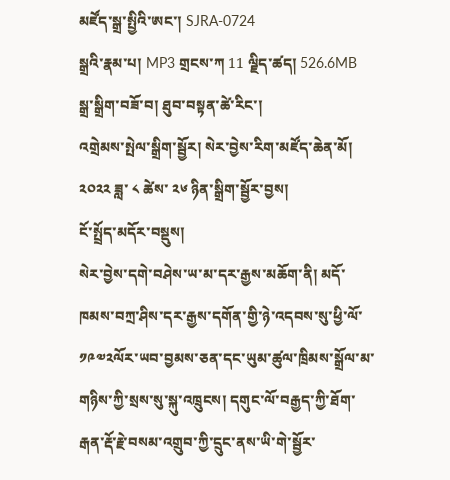མཛོད་སྒྲ་སྤྱིའི་ཨང་། SJRA-0724
སྒྲའི་རྣམ་པ། MP3 གྲངས་ཀ 11 ལྗིད་ཚད། 526.6MB
སྒྲ་སྒྲིག་བཟོ་བ། ཐུབ་བསྟན་ཚེ་རིང་།
འགྲེམས་སྤེལ་སྒྲིག་སྦྱོར། སེར་བྱེས་རིག་མཛོད་ཆེན་མོ།
༢༠༢༢ ཟླ་ ༨ ཚེས་ ༢༦ ཉིན་སྒྲིག་སྦྱོར་བྱས།
ངོ་སྤྲོད་མདོར་བསྡུས།
སེར་བྱེས་དགེ་བཤེས་ཡ་མ་དར་རྒྱས་མཆོག་ནི། མདོ་ཁམས་བཀྲ་ཤིས་དར་རྒྱས་དགོན་གྱི་ཉེ་འདབས་སུ་ཕྱི་ལོ་༡༩༧༢ལོར་ཡབ་བྱམས་ཅན་དང་ཡུམ་ཚུལ་ཁྲིམས་སྒྲོལ་མ་གཉིས་ཀྱི་སྲས་སུ་སྐུ་འཁྲུངས། དགུང་ལོ་བརྒྱད་ཀྱི་ཐོག་རྒན་རྡོ་རྗེ་བསམ་འགྲུབ་ཀྱི་དྲུང་ནས་ཡི་གེ་སྦྱོར་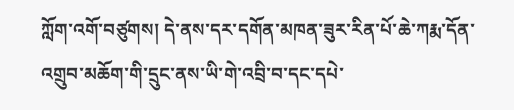ཀློག་འགོ་བཙུགས། དེ་ནས་དར་དགོན་མཁན་ཟུར་རིན་པོ་ཆེ་ཀརྨ་དོན་འགྲུབ་མཆོག་གི་དྲུང་ནས་ཡི་གེ་འབྲི་བ་དང་དཔེ་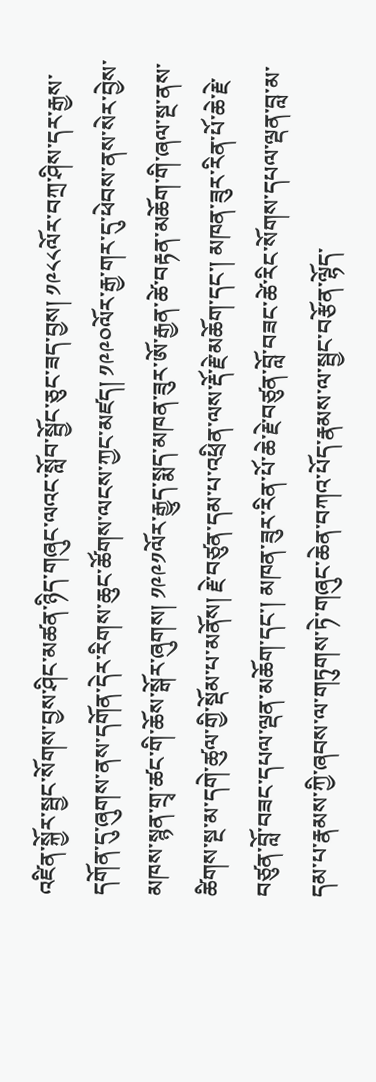འཛིན་སྐྱོར་སྦྱང་སོགས་བྱས་ཤིང་མཚན་ཉིད་གཞུང་ལའང་སློབ་སྦྱོང་ཅུང་ཟད་བྱས། ༡༩༨༨ལོར་བཀྲ་ཤིས་དར་རྒྱས་དགོན་དུ་ཞུགས་ནས་དགོན་དེར་རིགས་ཆུང་ཚོགས་ལངས་ཀྱང་མཛད། ༡༩༩༠ལོར་རྒྱ་གར་དུ་ཕེབས་ནས་སེར་བྱེས་མཁས་སྙན་གྲྭ་ཚང་གི་ཆོས་སྒོར་ཞུགས། ༡༩༩༡ལོར་རྒྱུད་སྨད་མཁན་ཟུར་ཨོ་རྒྱན་ཚེ་བརྟན་མཆོག་གི་ཞལ་སྔ་ནས་ཚིགས་སྔ་མ་དགེ་ཚུལ་གྱི་སྡོམ་པ་མནོས། རྗེ་བཙུན་དམ་པ་འཕྲིན་ལས་རྡོ་རྗེ་མཆོག་དང་། མཁན་ཟུར་རིན་པོ་ཆེ་རྗེ་བཙུན་བློ་བཟང་དཔལ་ལྡན་མཆོག་དང་། མཁན་ཟུར་རིན་པོ་ཆེ་རྗེ་བཙུན་བློ་བཟང་ཚེ་རིང་སོགས་དཔལ་ལྡན་བླ་མ་དམ་པ་རྣམས་ཀྱི་ཞབས་ལ་གཏུགས་ཏེ་གཞུང་ཆེན་བཀའ་པོད་རྣམས་ལ་སྦྱང་བརྩོན་ལྷོད་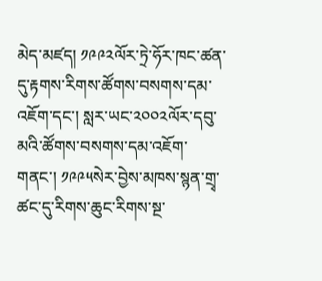མེད་མཛད། ༡༩༩༢ལོར་ཏྲེ་ཧོར་ཁང་ཚན་དུ་རྟགས་རིགས་ཚོགས་བསགས་དམ་འཇོག་དང་། སླར་ཡང་༢༠༠༢ལོར་དབུ་མའི་ཚོགས་བསགས་དམ་འཇོག་གནང་། ༡༩༩༥སེར་བྱེས་མཁས་སྙན་གྲྭ་ཚང་དུ་རིགས་ཆུང་རིགས་སྔ་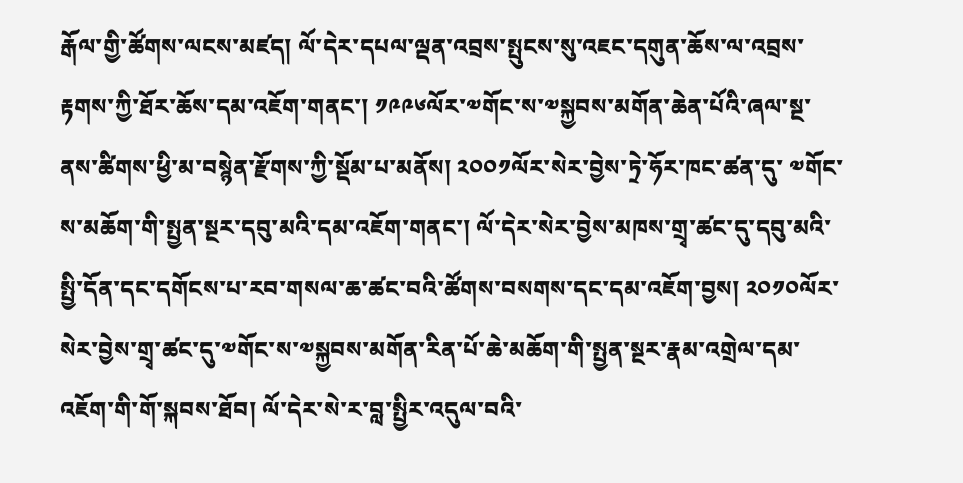རྒོལ་གྱི་ཚོགས་ལངས་མཛད། ལོ་དེར་དཔལ་ལྡན་འབྲས་སྤུངས་སུ་འཇང་དགུན་ཆོས་ལ་འབྲས་རྟགས་ཀྱི་ཐོར་ཆོས་དམ་འཇོག་གནང་། ༡༩༩༦ལོར་༧གོང་ས་༧སྐྱབས་མགོན་ཆེན་པོའི་ཞལ་སྔ་ནས་ཚིགས་ཕྱི་མ་བསྙེན་རྫོགས་ཀྱི་སྡོམ་པ་མནོས། ༢༠༠༡ལོར་སེར་བྱེས་ཏྲེ་ཧོར་ཁང་ཚན་དུ་ ༧གོང་ས་མཆོག་གི་སྤྱན་སྔར་དབུ་མའི་དམ་འཇོག་གནང་། ལོ་དེར་སེར་བྱེས་མཁས་གྲྭ་ཚང་དུ་དབུ་མའི་སྤྱི་དོན་དང་དགོངས་པ་རབ་གསལ་ཆ་ཚང་བའི་ཚོགས་བསགས་དང་དམ་འཇོག་བྱས། ༢༠༡༠ལོར་སེར་བྱེས་གྲྭ་ཚང་དུ་༧གོང་ས་༧སྐྱབས་མགོན་རིན་པོ་ཆེ་མཆོག་གི་སྤྱན་སྔར་རྣམ་འགྲེལ་དམ་འཇོག་གི་གོ་སྐབས་ཐོབ། ལོ་དེར་སེ་ར་བླ་སྤྱིར་འདུལ་བའི་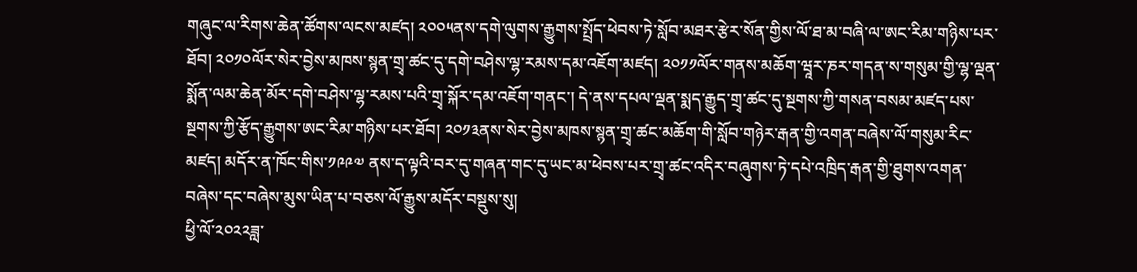གཞུང་ལ་རིགས་ཆེན་ཚོགས་ལངས་མཛད། ༢༠༠༥ནས་དགེ་ལུགས་རྒྱུགས་སྤྲོད་ཕེབས་ཏེ་སློབ་མཐར་རྩེར་སོན་གྱིས་ལོ་ཐ་མ་བཞི་ལ་ཨང་རིམ་གཉིས་པར་ཐོབ། ༢༠༡༠ལོར་སེར་བྱེས་མཁས་སྙན་གྲྭ་ཚང་དུ་དགེ་བཤེས་ལྷ་རམས་དམ་འཇོག་མཛད། ༢༠༡༡ལོར་གནས་མཆོག་ཝཱར་ཎར་གདན་ས་གསུམ་གྱི་ལྷ་ལྡན་སྨོན་ལམ་ཆེན་མོར་དགེ་བཤེས་ལྷ་རམས་པའི་གྲྭ་སྐོར་དམ་འཇོག་གནང་། དེ་ནས་དཔལ་ལྡན་སྨད་རྒྱུད་གྲྭ་ཚང་དུ་སྔགས་ཀྱི་གསན་བསམ་མཛད་པས་སྔགས་ཀྱི་རྩོད་རྒྱུགས་ཨང་རིམ་གཉིས་པར་ཐོབ། ༢༠༡༣ནས་སེར་བྱེས་མཁས་སྙན་གྲྭ་ཚང་མཆོག་གི་སློབ་གཉེར་རྒན་གྱི་འགན་བཞེས་ལོ་གསུམ་རིང་མཛད། མདོར་ན་ཁོང་གིས་༡༩༩༧ ནས་ད་ལྟའི་བར་དུ་གཞན་གང་དུ་ཡང་མ་ཕེབས་པར་གྲྭ་ཚང་འདིར་བཞུགས་ཏེ་དཔེ་འཁྲིད་རྒན་གྱི་ཐུགས་འགན་བཞེས་དང་བཞེས་མུས་ཡིན་པ་བཅས་ལོ་རྒྱུས་མདོར་བསྡུས་སུ།
ཕྱི་ལོ་༢༠༢༢ཟླ་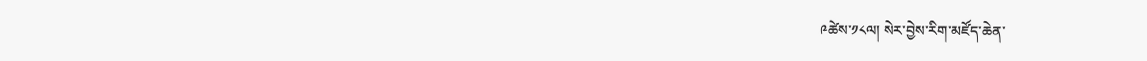༩ཚེས་༡༨ལ། སེར་བྱེས་རིག་མཛོད་ཆེན་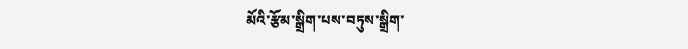མོའི་རྩོམ་སྒྲིག་པས་བཏུས་སྒྲིག་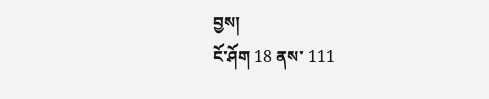བྱས།
ངོ་ཤོག 18 ནས་ 111